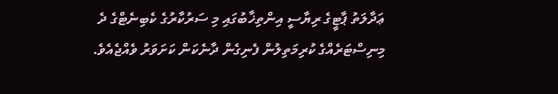ޢަދާލަތު ޕާޓީގެ ރިޔާސީ އިންތިޚާބުގައި މި ސަރުކާރުގެ ކެބިނެޓްގެ ދެ މިނިސްޓަރެއްގެ ކުރިމަތިލުން ފެނިގެން ދާނެކަން ކަށަވަރު ވެއްޖެއެވެ.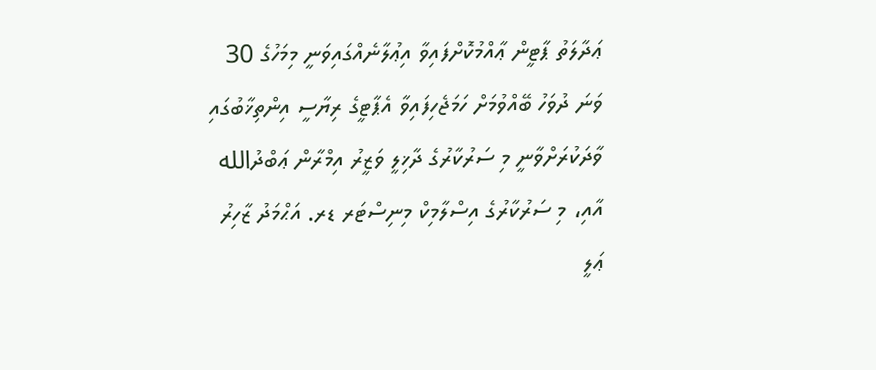ޢަދާލަތު ޕާޓީން ޢާއްމުކޮށްފައިވާ އިޢުލާނެއްގައިވަނީ މިމަހުގެ 30 ވަނަ ދުވަހު ބޭއްވުމަށް ހަމަޖެހިފައިވާ އެޕާޓީގެ ރިޔާސީ އިންތިޚާބުގައި ވާދަކުރަށްވާނީ މި ސަރުކާރުގެ ދާޚިލީ ވަޒީރު އިމްރާން ޢަބްދުالله އާއި، މި ސަރުކާރުގެ އިސްލާމިކް މިނިސްޓަރ ޑރ. އަޙްމަދު ޒާހިރު ޢަލީ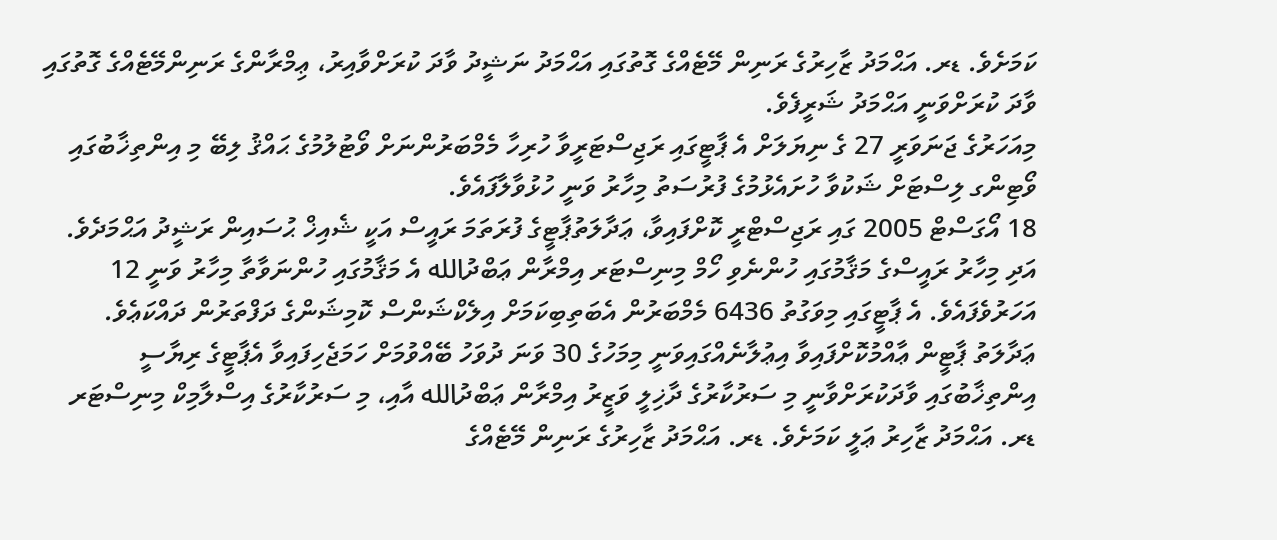ކަމަށެވެ. ޑރ. އަޙްމަދު ޒާހިރުގެ ރަނިން މޭޓެއްގެ ގޮތުގައި އަޙްމަދު ނަޝީދު ވާދަ ކުރަށްވާއިރު، ޢިމްރާންގެ ރަނިންމޭޓެއްގެ ގޮތުގައި ވާދަ ކުރަށްވަނީ އަޙްމަދު ޝަރީފެވެ.
މިއަހަރުގެ ޖަނަވަރީ 27 ގެ ނިޔަލަށް އެ ޕާޓީގައި ރަޖިސްޓަރީވާ ހުރިހާ މެމްބަރުންނަށް ވޯޓުލުމުގެ ޙައްޤު ލިބޭ މި އިންތިޚާބުގައި ވޯޓިންގ ލިސްޓަށް ޝަކުވާ ހުށައެޅުމުގެ ފުރުސަތު މިހާރު ވަނީ ހުޅުވާލާފައެވެ.
18 އޯގަސްޓް 2005 ގައި ރަޖިސްޓްރީ ކޮށްފައިވާ، ޢަދާލަތުޕާޓީގެ ފުރަތަމަ ރައީސް އަކީ ޝެއިޚް ޙުސައިން ރަޝީދު އަޙްމަދެވެ. އަދި މިހާރު ރައީސްގެ މަޤާމުގައި ހުންނެވި ހޯމް މިނިސްޓަރ އިމްރާން ޢަބްދުالله އެ މަޤާމުގައި ހުންނަވާތާ މިހާރު ވަނީ 12 އަހަރުވެފައެވެ. އެ ޕާޓީގައި މިވަގުތު 6436 މެމްބަރުން އެބަތިބިކަމަށް އިލެކްޝަންސް ކޮމިޝަންގެ ދަފްތަރުން ދައްކަޢެވެ.
ޢަދާލަތު ޕާޓީން ޢާއްމުކޮށްފައިވާ އިޢުލާނެއްގައިވަނީ މިމަހުގެ 30 ވަނަ ދުވަހު ބޭއްވުމަށް ހަމަޖެހިފައިވާ އެޕާޓީގެ ރިޔާސީ އިންތިޚާބުގައި ވާދަކުރަށްވާނީ މި ސަރުކާރުގެ ދާޚިލީ ވަޒީރު އިމްރާން ޢަބްދުالله އާއި، މި ސަރުކާރުގެ އިސްލާމިކް މިނިސްޓަރ ޑރ. އަޙްމަދު ޒާހިރު ޢަލީ ކަމަށެވެ. ޑރ. އަޙްމަދު ޒާހިރުގެ ރަނިން މޭޓެއްގެ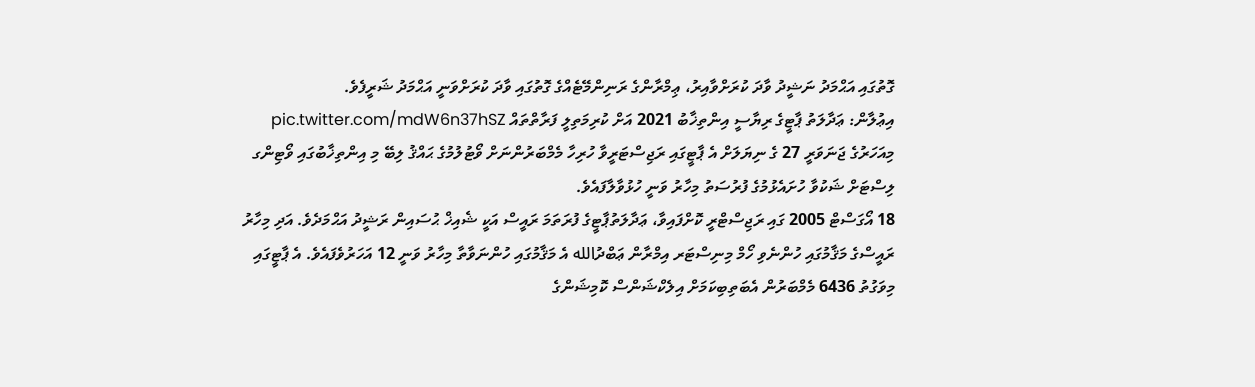ގޮތުގައި އަޙްމަދު ނަޝީދު ވާދަ ކުރަށްވާއިރު، ޢިމްރާންގެ ރަނިންމޭޓެއްގެ ގޮތުގައި ވާދަ ކުރަށްވަނީ އަޙްމަދު ޝަރީފެވެ.
އިޢުލާން: ޢަދާލަތު ޕާޓީގެ ރިޔާސީ އިންތިޚާބު 2021 އަށް ކުރިމަތިލީ ފަރާތްތައް pic.twitter.com/mdW6n37hSZ
މިއަހަރުގެ ޖަނަވަރީ 27 ގެ ނިޔަލަށް އެ ޕާޓީގައި ރަޖިސްޓަރީވާ ހުރިހާ މެމްބަރުންނަށް ވޯޓުލުމުގެ ޙައްޤު ލިބޭ މި އިންތިޚާބުގައި ވޯޓިންގ ލިސްޓަށް ޝަކުވާ ހުށައެޅުމުގެ ފުރުސަތު މިހާރު ވަނީ ހުޅުވާލާފައެވެ.
18 އޯގަސްޓް 2005 ގައި ރަޖިސްޓްރީ ކޮށްފައިވާ، ޢަދާލަތުޕާޓީގެ ފުރަތަމަ ރައީސް އަކީ ޝެއިޚް ޙުސައިން ރަޝީދު އަޙްމަދެވެ. އަދި މިހާރު ރައީސްގެ މަޤާމުގައި ހުންނެވި ހޯމް މިނިސްޓަރ އިމްރާން ޢަބްދުالله އެ މަޤާމުގައި ހުންނަވާތާ މިހާރު ވަނީ 12 އަހަރުވެފައެވެ. އެ ޕާޓީގައި މިވަގުތު 6436 މެމްބަރުން އެބަތިބިކަމަށް އިލެކްޝަންސް ކޮމިޝަންގެ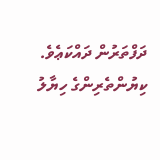ދަފްތަރުން ދައްކަޢެވެ.
ކިޔުންތެރިންގެ ހިޔާލު